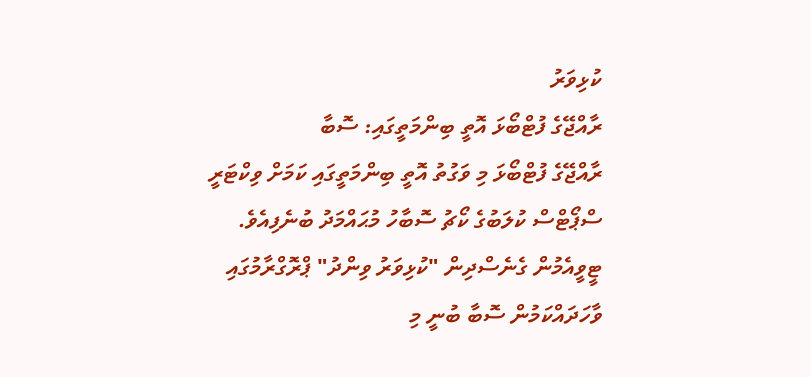ކުޅިވަރު
ރާއްޖޭގެ ފުޓްބޯޅަ އޮތީ ބިންމަތީގައި: ސޮބާ
ރާއްޖޭގެ ފުޓްބޯޅަ މި ވަގުތު އޮތީ ބިންމަތީގައި ކަމަށް ވިކްޓަރީ ސްޕޯޓްސް ކުލަބުގެ ކޯޗު ސޮބާހު މުޙައްމަދު ބުނެފިއެވެ.
ޓީވީއެމުން ގެނެސްދިން "ކުޅިވަރު ވިންދު" ޕްރޮގްރާމުގައި ވާހަދައްކަމުން ސޮބާ ބުނީ މި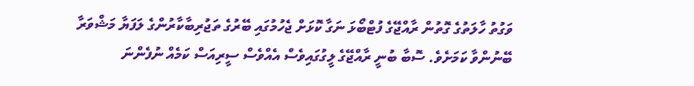ވަގުތު ހާލަތުގެ ގޮތުން ރާއްޖޭގެ ފުޓްބޯޅަ ނަގާ ކޮޅަށް ޖެހުމުގައި ބޭރުގެ ތަޖުރިބާކާރުންގެ ލަފަޔާ މަޝްވަރާ ބޭނުންވާ ކަމަށެވެ. ސޮބާ ބުނީ ރާއްޖޭގެ ލީގުގައިވެސް އެއްވެސް ސީރިއަސް ކަމެއް ނުފެންނަ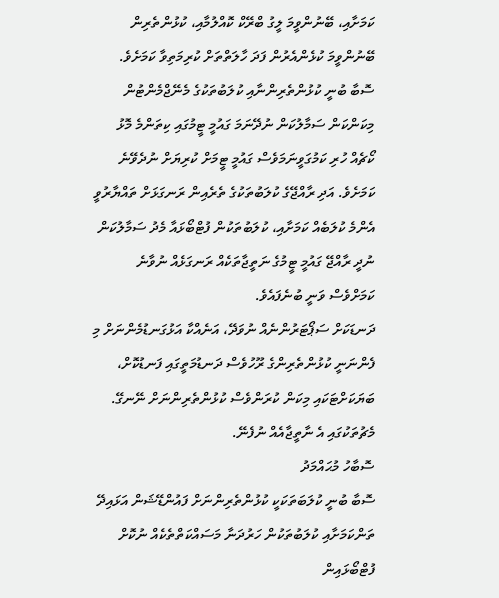ކަމަށާއި، ބޭނުންވީމަ ލީގު ބްރޭކް ކޮއްލުމާއި، ކުޅުންތެރިން ބޭނުންވީމަ ކުޅެންއެރުން ފަދަ ހާލަތްތަށް ކުރިމަތިވާ ކަމަށެވެ.
ސޮބާ ބުނީ ކުޅުންތެރިންނާއި ކުލަބުތަކުގެ މެނޭޖްމެންޓުން މިކަންކަން ސަމާލުކަން ނުދޭނަމަ ގައުމީ ޓީމުގައި ކިތަންމެ މޮޅު ކޯޗެއް ހުރި ކަމުގަވީނަމަވެސް ގައުމީ ޓީމަށް ކުރިޔަށް ނުދެވޭނެ ކަމަށެވެ. އަދި ރާއްޖޭގެ ކުލަބުތަކުގެ ތެރެއިން ރަނގަޅަށް ތައްޔާރުވީ އެންމެ ކުލަބެއް ކަމަށާއި، ކުލަބުތަކުން ފުޓްބޯޅައާ މެދު ސަމާލުކަން ނުދީ ރާއްޖޭ ގައުމީ ޓީމުގެ ނަތީޖާތަކެއް ރަނގަޅެއް ނުވާނެ ކަމަށްވެސް ވަނީ ބުނެފައެވެ.
ދަނޑަކަށް ސަޕޯޓަރުންނެއް ނުވަދޭ، އަނެއްކާ އަޅުގަނޑުމެންނަށް މި ފެންނަނީ ކުޅުންތެރިންގެ ރޫހުވެސް ދަނޑުމަތީގައި ފަނޑުކޮށް، ބަޔަކަށްޓަކައި މިކަން ކުރަންވެސް ކުޅުންތެރިންނަށް ނޭނގޭ. މެޗުތަކުގައި އެ ނާތީޖާއެއް ނުފެނޭ.
ސޮބާހު މުޙައްމަދު
ސޮބާ ބުނީ ކުލަބަތަކަކީ ކުޅުންތެރިންނަށް ފައުންޑޭޝަން އަޅައިދޭ ތަންކަމަށާއި ކުލަބުތަކުން ހަރުދަނާ މަސައްކަތްތެކެއް ނުކޮށް ފުޓްބޯޅައިން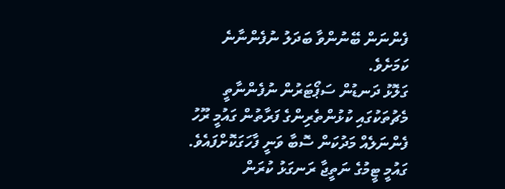ފެންނަން ބޭނުންވާ ބަދަލު ނުފެންނާނެ ކަމަށެވެ.
ގަލޮޅު ދަނޑުން ސަޕޯޓަރުން ނުފެންނާތީ މެޗުތަކުގައި ކުޅުންތެރިންގެ ފަރާތުން ގައުމީ ރޫހު ފެންނަލެއް މަދުކަން ސޮބާ ވަނީ ފާހަގަކޮށްފައެވެ. ގައުމީ ޓީމުގެ ނަތީޖާ ރަނގަޅު ކުރަން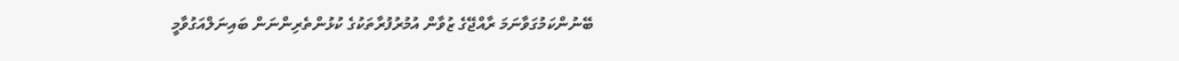ބޭނުންކަމުގަވާނަމަ ރާއްޖޭގެ ޒުވާން އުމުރުފުރާތަކުގެ ކުޅުންތެރިންނަން ބައިނަލްއަގުވާމީ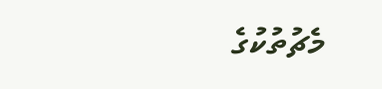މެޗުތުކުގެ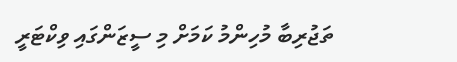ތަޖުރިބާ މުހިންމު ކަމަށް މި ސީޒަންގައި ވިކްޓަރީ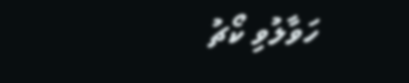ހަވާލުވި ކޯޗު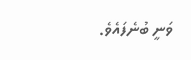ވަނީ ބުނެފައެވެ.